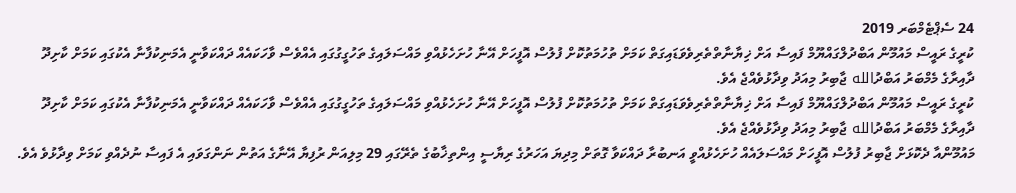24 ސެޕްޓެމްބަރ 2019
ކުރީގެ ރައީސް މައުމޫން އަބްދުލްގައްޔޫމް ފައިސާ އަށް ޚިޔާނާތްތެރިވެވަޑައިގަތް ކަމަށް ތުހުމަތުކޮށް ފުލުސް އޮފީހަށް އޭނާ ހުށަހެޅުއްވި މައްސަލައިގެ ތަހުގީގުގައި އެއްވެސް ވާހަކައެއް ދައްކަވާނީ އެމަނިކުފާނާ އެކުގައި ކަމަށް ކާށިދޫ ދާއިރާގެ މެމްބަރު އަބްދުالله ޖާބިރު މިއަދު ވިދާޅުވެއްޖެ އެވެ.
ކުރީގެ ރައީސް މައުމޫން އަބްދުލްގައްޔޫމް ފައިސާ އަށް ޚިޔާނާތްތެރިވެވަޑައިގަތް ކަމަށް ތުހުމަތުކޮށް ފުލުސް އޮފީހަށް އޭނާ ހުށަހެޅުއްވި މައްސަލައިގެ ތަހުގީގުގައި އެއްވެސް ވާހަކައެއް ދައްކަވާނީ އެމަނިކުފާނާ އެކުގައި ކަމަށް ކާށިދޫ ދާއިރާގެ މެމްބަރު އަބްދުالله ޖާބިރު މިއަދު ވިދާޅުވެއްޖެ އެވެ.
މައުމޫންއާ ދެކޮޅަށް ޖާބިރު ފުލުސް އޮފީހަށް މައްސަލައެއް ހުށަހެޅުއްވީ އަނބުރާ ދައްކަވާ ގޮތަށް މިދިޔަ އަހަރުގެ ރިޔާސީ އިންތިޚާބުގެ ތެރޭގައި 29 މިލިއަން ރުފިޔާ އޭނާގެ އަތުން ނަންގަވައި އެ ފައިސާ ނުދެއްވި ކަމަށް ވިދާޅުވެ އެވެ.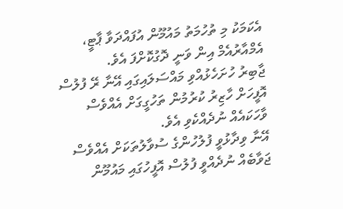އެކަމަކު މި ތުހުމަތު މައުމޫން އުފައްދަވާ ޕާޓީ، އެމްއާރުއެމް އިން ވަނީ ދޮގުކޮށްފަ އެވެ.
ޖާބިރު ހުށަހެޅުއްވި މައްސަލައިގައި އޭނާ ރޭ ފުލުސް އޮފީހަށް ހާޒިރު ކުރުމުން ތަހުގީގަށް އެއްވެސް ވާހަކައެއް ނުދެއްކެވި އެވެ.
އޭނާ ވިދާޅުވީ ފުލުހުންގެ ސުވާލުތަކަށް އެއްވެސް ޖަވާބެއް ނުދެއްވީ ފުލުސް އޮފީހުގައި މައުމޫން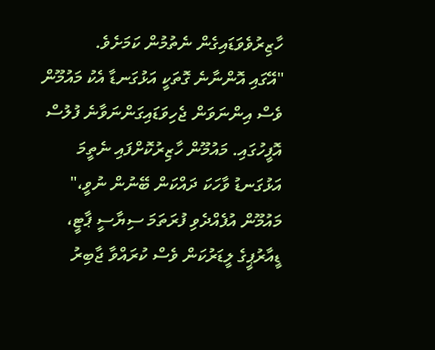ހާޒިރުވެވަޑައިގެން ނެތުމުން ކަމަށެވެ.
"އޭގައި އޮންނާނެ ގޮތަކީ އަޅުގަނޑާ އެކު މައުމޫން ވެސް އިންނަވަން ޖެހިވަޑައިގަންނަވާނެ ފުލުސް އޮފީހުގައި. މައުމޫން ހާޒިރުކޮށްފައި ނެތީމަ އަޅުގަނޑު ވާހަކަ ދައްކަން ބޭނުން ނުވީ،" މައުމޫން އުފެއްދެވި ފުރަތަމަ ސިޔާސީ ޕާޓީ، ޑީއާރުޕީގެ ލީޑަރުކަން ވެސް ކުރައްވާ ޖާބިރު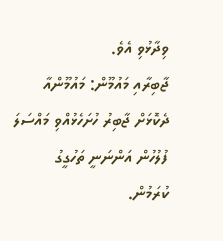ވިދާޅުވި އެވެ.
ޖާބިރާއި މައުމޫން: މައުމޫންއާ ދެކޮޅަށް ޖާބިރު ހުށަހެޅުއްވި މައްސަލަ ފުލުހުން އަންނަނީ ތަހުގީގު ކުރަމުން.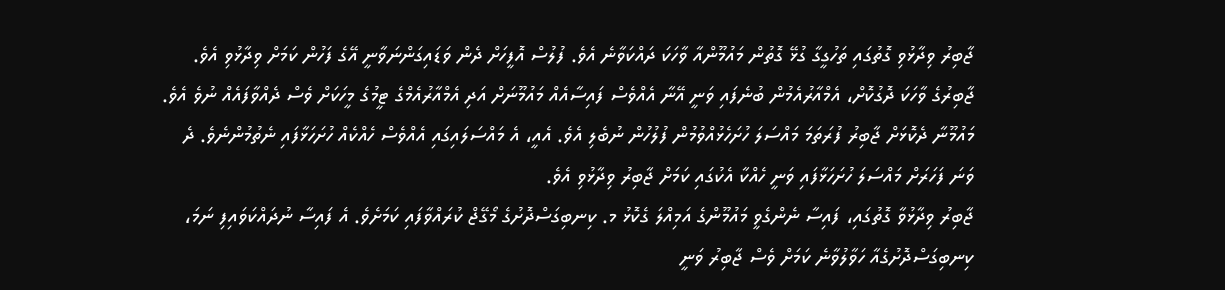ޖާބިރު ވިދާޅުވި ގޮތުގައި ތަހުގީގާ ގުޅޭ ގޮތުން މައުމޫންއާ ވާހަކަ ދައްކަވާނެ އެވެ. ފުލުސް އޮފީހަށް ދެން ވަޑައިގަންނަވާނީ އޭގެ ފަހުން ކަމަށް ވިދާޅުވި އެވެ.
ޖާބިރުގެ ވާހަކަ ދޮގުކޮށް، އެމްއާރުއެމުން ބުނެފައި ވަނީ އޭނާ އެއްވެސް ފައިސާއެއް މައުމޫނަށް އަދި އެމްއާރުއެމްގެ ޓީމުގެ މީހަކަށް ވެސް ދެއްވާފައެއް ނުވެ އެވެ.
މައުމޫނާ ދެކޮޅަށް ޖާބިރު ފުރަތަމަ މައްސަލަ ހުށަހެޅުއްވުމުން ފުލުހުން ނުބެލި އެވެ. އެއީ، އެ މައްސަލައިގައި އެއްވެސް ހެއްކެއް ހުށަހަޅާފައި ނެތުމުންނެވެ. ދެ ވަނަ ފަހަރަށް މައްސަލަ ހުށަހަޅާފައި ވަނީ ހެއްކާ އެކުގައި ކަމަށް ޖާބިރު ވިދާޅުވި އެވެ.
ޖާބިރު ވިދާޅުވާ ގޮތުގައި، ފައިސާ ނެންގެވީ މައުމޫންގެ އަމިއްލަ ގެކޮޅު މ. ކިނބިގަސްދޮށުގެ މޯގޭޖް ކުރައްވާފައި ކަމަށެވެ. އެ ފައިސާ ނުދައްކަވައިފި ނަމަ، ކިނބިގަސްދޮށުގެއާ ހަވާލުވާނެ ކަމަށް ވެސް ޖާބިރު ވަނީ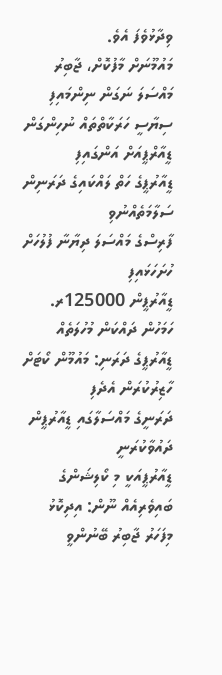ވިދާޅުވެފަ އެވެ.
މައުމޫނަށް މާފުކޮށް، ޖާބިރު މައްސަލަ ނަގަން ނިންމައިފި
ސިޔާސީ ހަރަކާތްތައް ނުހިންގަން ޑީއާރްޕީއަށް އަންގައިފި
ޑީއާރުޕީގެ ހަތް ލައްކައިގެ ދަރަނިން ސަލާމަތެއްނުވި
ފާރިސްގެ މައްސަލަ ދިޔާނާ ފުލުހަށް ހުށަހަޅައިފި
ޑީއާރުޕީން 125000ރ. ހަމަހުން ދައްކަން މުހުލަތެއް
ޑީއާރުޕީގެ ދަރަނި: މައުމޫން ކޯޓަށް ހާޒިރުކުރަން އެދެފި
ދަރަނީގެ މައްސަލާގައި ޑީއާރުޕީން ދައުވާކުރަނީ
ޑީއާރުޕީއަކީ މި ކޯލިޝަންގެ ބައިވެރިއެއް ނޫން: އިދިކޮޅު
މިފަހަރު ޖާބިރު ބޭނުންވީ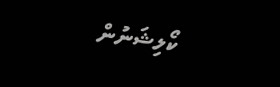ކޯލިޝަނުން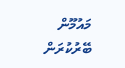މައުމޫން ބޭރުކުރަން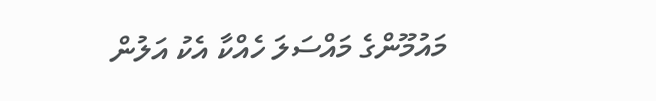މައުމޫންގެ މައްސަލަ ހެއްކާ އެކު އަލުން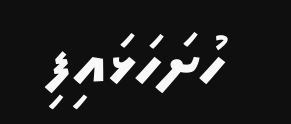ހުށަހަޅައިފި